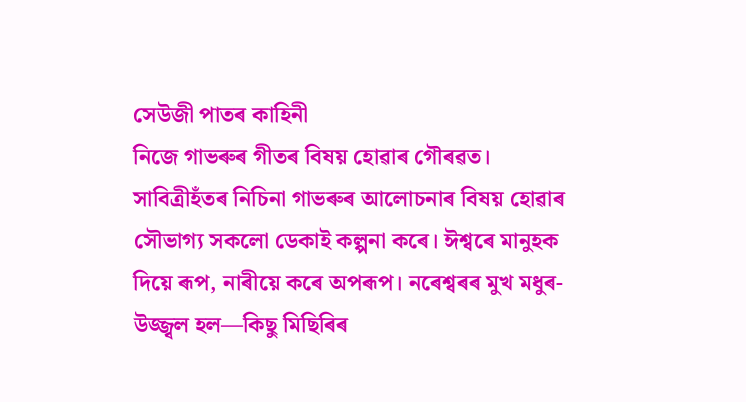সেউজী পাতৰ কাহিনী
নিজে গাভৰুৰ গীতৰ বিষয় হোৱাৰ গৌৰৱত। সাবিত্ৰীহঁতৰ নিচিনা গাভৰুৰ আলোচনাৰ বিষয় হোৱাৰ সৌভাগ্য সকলো ডেকাই কল্পনা কৰে। ঈশ্বৰে মানুহক দিয়ে ৰূপ, নাৰীয়ে কৰে অপৰূপ। নৰেশ্বৰৰ মুখ মধুৰ-উজ্জ্বল হল—কিছু মিছিৰিৰ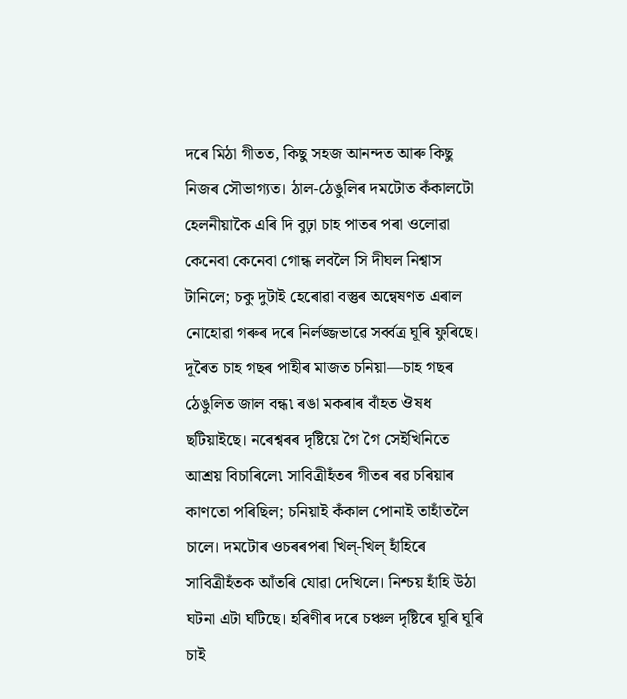দৰে মিঠা গীতত, কিছু সহজ আনন্দত আৰু কিছু নিজৰ সৌভাগ্যত। ঠাল-ঠেঙুলিৰ দমটোত কঁকালটো হেলনীয়াকৈ এৰি দি বুঢ়া চাহ পাতৰ পৰা ওলোৱা কেনেবা কেনেবা গোন্ধ লবলৈ সি দীঘল নিশ্বাস টানিলে; চকু দুটাই হেৰোৱা বস্তুৰ অন্বেষণত এৰাল নোহোৱা গৰুৰ দৰে নিৰ্লজ্জভাৱে সৰ্ব্বত্ৰ ঘূৰি ফুৰিছে। দূৰৈত চাহ গছৰ পাহীৰ মাজত চনিয়া—চাহ গছৰ ঠেঙুলিত জাল বন্ধ৷ ৰঙা মকৰাৰ বাঁহত ঔষধ ছটিয়াইছে। নৰেশ্বৰৰ দৃষ্টিয়ে গৈ গৈ সেইখিনিতে আশ্ৰয় বিচাৰিলে৷ সাবিত্ৰীহঁতৰ গীতৰ ৰৱ চৰিয়াৰ কাণতো পৰিছিল; চনিয়াই কঁকাল পোনাই তাহাঁতলৈ চালে। দমটোৰ ওচৰৰপৰা খিল্-খিল্ হাঁহিৰে সাবিত্ৰীহঁতক আঁতৰি যোৱা দেখিলে। নিশ্চয় হাঁহি উঠা ঘটনা এটা ঘটিছে। হৰিণীৰ দৰে চঞ্চল দৃষ্টিৰে ঘূৰি ঘূৰি চাই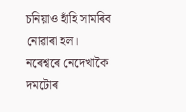চনিয়াও হাঁহি সামৰিব নোৱাৰা হল। নৰেশ্বৰে নেদেখাকৈ দমটোৰ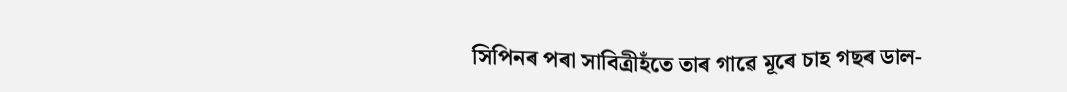সিপিনৰ পৰা সাবিত্ৰীহঁতে তাৰ গাৱে মূৰে চাহ গছৰ ডাল-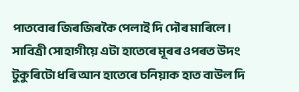পাতবোৰ জিৰজিৰকৈ পেলাই দি দৌৰ মাৰিলে। সাবিত্ৰী সোহাগীয়ে এটা হাতেৰে মূৰৰ ওপৰত উদং টুকুৰিটো ধৰি আন হাতেৰে চনিয়াক হাত বাউল দি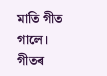মাতি গীত গালে। গীতৰ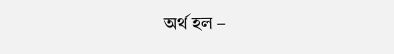অৰ্থ হল –